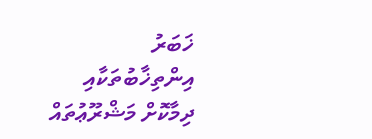ޚަބަރު
އިންތިޚާބުތަކާއި ދިމާކޮށް މަޝްރޫޢުތައް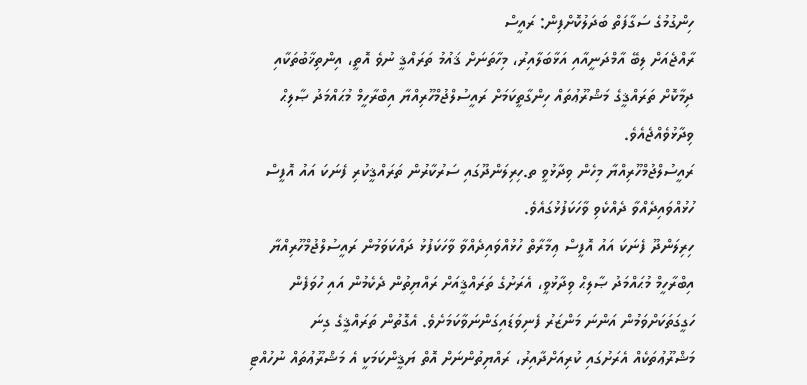ހިންގުމުގެ ސަގާފަތް ބަދަލުކޮށްފިން: ރައީސް
ރާއްޖެއަށް ލިބޭ އާމްދަނީއާއި އަޅާބަލާއިރު، މިހާތަނަށް ޤައުމު ތަރައްޤީ ނުވެ އޮތީ، އިންތިޚާބުތަކާއި ދިމާކޮށް ތަރައްޤީގެ މަޝްރޫޢުތައް ހިންގާތީކަމަށް ރައީސުލްޖުމްހޫރިއްޔާ އިބްރާހީމް މުޙައްމަދު ޞާލިޙް ވިދާޅުވެއްޖެއެވެ.
ރައީސުލްޖުމްހޫރިއްޔާ މިހެން ވިދާޅުވީ ތ.ހިރިލަންދޫގައި ސަރުކާރުން ތަރައްޤީކުރި ފެނަކަ އައު އޮފީސް ހުޅުއްވައިދެއްވާ ދެއްކެވި ވާހަކަފުޅުގައެވެ.
ހިރިލަންދޫ ފެނަކަ އައު އޮފީސް ޢިމާރާތް ހުޅުއްވައިދެއްވާ ވާހަކަފުޅު ދައްކަވަމުން ރައީސުލްޖުމްހޫރިއްޔާ އިބްރާހީމް މުޙައްމަދު ޞާލިޙް ވިދާޅުވީ، އެރަށުގެ ތަރައްޤީއަށް ރައްޔިތުން ދެކެމުން އައި ހުވަފެން ހަގީގަތަކަށްވަމުން އަންނަ މަންޒަރު ފެނިވަޑައިގަންނަވާކަމަށެވެ. އެގޮތުން ތަރައްޤީގެ ގިނަ މަޝްރޫޢުތަކެއް އެރަށުގައި ކުރިއަށްދާއިރު، ރައްޔިތުންނަށް އޮތް ޔަޤީންކަމަކީ އެ މަޝްރޫޢުތައް ނުހުއްޓި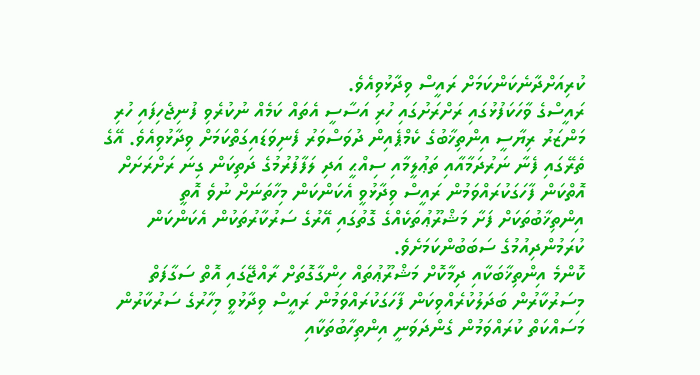ކުރިއަށްދާނެކަންކަމަށް ރައީސް ވިދާޅުވިއެވެ.
ރައީސްގެ ވާހަކަފުޅުގައި ރަށްރަށުގައި ހުރި އަސާސީ އެތައް ކަމެއް ނުކުރެވި ފުނިޖެހިފައި ހުރި މަންޒަރު ރިޔާސީ އިންތިޚާބުގެ ކެމްޕެއިން ދުވަސްވަރު ފެނިވަޑައިގަތްކަމަށް ވިދާޅުވިއެވެ. އޭގެ ތެރޭގައި ފެނާ ނަރުދަމާއާއި ތަޢުލީމާއި ސިއްޙީ އަދި ލަފާފުރުމުގެ ދަތިކަން ގިނަ ރަށްރަށަށް އޮތްކަން ފާހަގަކުރައްވަމުން ރައީސް ވިދާޅުވީ އެކަންކަން މިހާތަނަށް ނުވެ އޮތީ އިންތިޚާބުތަކަށް ފަށާ މަޝްރޫޢުތަކެއްގެ ގޮތުގައި އޭރުގެ ސަރުކާރުތަކުން އެކަންކަން ކުރަމުންދިއުމުގެ ސަބަބުންކަމަށެވެ.
ކޮންމެ އިންތިޚާބަކާއި ދިމާކޮށް މަޝްރޫޢުތައް ހިންގާގޮތަށް ރާއްޖޭގައި އޮތް ސަގާފަތް މިސަރުކާރުން ބަދަލުކުރެއްވިކަން ފާހަގަކުރައްވަމުން ރައީސް ވިދާޅުވީ މިހާރުގެ ސަރުކާރުން މަސައްކަތް ކުރައްވަމުން ގެންދަވަނީ އިންތިހާބުތަކާއި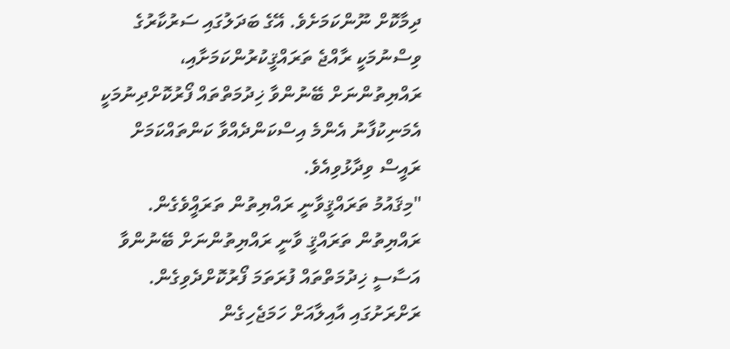ދިމާކޮށް ނޫންކަމަށެވެ. އޭގެ ބަދަލުގައި ސަރުކާރުގެ ވިސްނުމަކީ ރާއްޖެ ތަރައްޤީކުރުންކަމަށާއި، ރައްޔިތުންނަށް ބޭނުންވާ ޚިދުމަތްތައް ފޯރުކޮށްދިނުމަކީ އެމަނިކުފާނު އެންމެ އިސްކަންދެއްވާ ކަންތައްކަމަށް ރައީސް ވިދާޅުވިއެވެ.
"މިޤައުމު ތަރައްޤީވާނީ ރައްޔިތުން ތަރައްީވެގެން. ރައްޔިތުން ތަރައްޤީ ވާނީ ރައްޔިތުންނަށް ބޭނުންވާ އަސާސީ ޚިދުމަތްތައް ފުރަތަމަ ފޯރުކޮށްދެވިގެން. ރަށްރަށުގައި އާއިލާއަށް ހަމަޖެހިގެން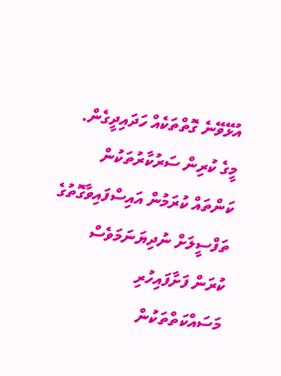އުޅޭވޭނެ ގޮތްތަކެއް ހަދައިދީގެން. މީގެ ކުރިން ސަރުކާރުތަކުން ކަންތައް ކުރަމުން އައިސްފައިވާގޮތުގެ ތަފްސީލަށް ނުދިޔަނަމަވެސް ކުރަން ފަށާފައިހުރި މަސައްކަތްތަކުން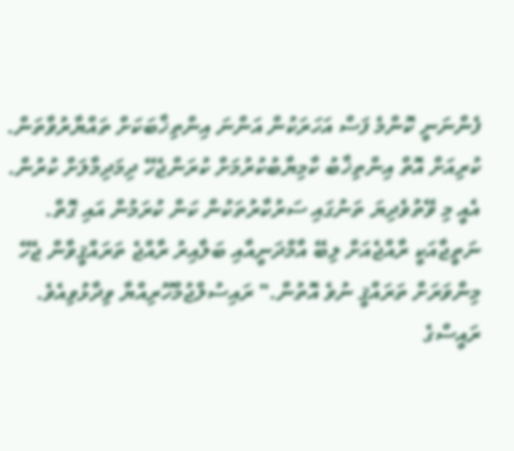ފެންނަނީ ކޮންމެ ފަސް އަހަރަކުން އަންނަ އިންތިޚާބަކަށް ތައްޔާރުވާތަން. ކުރިއަށް އޮތް އިންތިޚާބު ކާމިޔާބުކުރުމަށް ކުރަންޖެހޭ ދިމަދިމާލަށް ކުރުން. އެއީ މި ވޭތުވެދިޔަ ތަނުގައި ސަރުކާރުތަކުން ކަން ކުރަމުން އައި ގޮތް. ނަތީޖާއަކީ ރާއްޖެއަށް ލިބޭ އާމްދަނީއާއި ބަލާއިރު ރާއްޖެ ތަރައްޤީވާން ޖެހޭ މިންވަރަށް ތަރައްޤީ ނުވެ އޮތުން." ރައިސުލްޖުމްހޫރިއްޔާ ވިދާޅުވިއެވެ.
ރައީސްގެ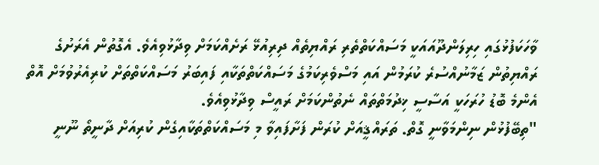ވާހަކަފުޅުގައި ހިރިލަންދޫއައަކީ މަސައްކަތްތެރި ރައްޔިތެއް ދިރިއުޅޭ ރަށެއްކަމަށް ވިދާޅުވިއެވެ. އެގޮތުން އެރަށުގެ ރައްޔިތުން ޒަމާނުއްސުރެ ކުރަމުން އައި މަސްވެރިކަމުގެ މަސައްކަތްތަކާއި ފައިބަރު މަސައްކަތްތަށް ކުރިއެރުވުމަށް އޮތް އެންމެ ބޮޑު ހުރަހަކީ އަސާސީ ޚިދުމަތްތައް ނެތުންކަމަށް ރައީސް ވިދާޅުވިއެވެ.
"ތިބޭފުޅުން ނިންމަވާނީ ގޮތް. ތަރައްޤީއަށް ކުރަން ފަށާފައިވާ މި މަސައްކަތްތަކާއިގެން ކުރިއަށް ދާނީތޯ ނޫނީ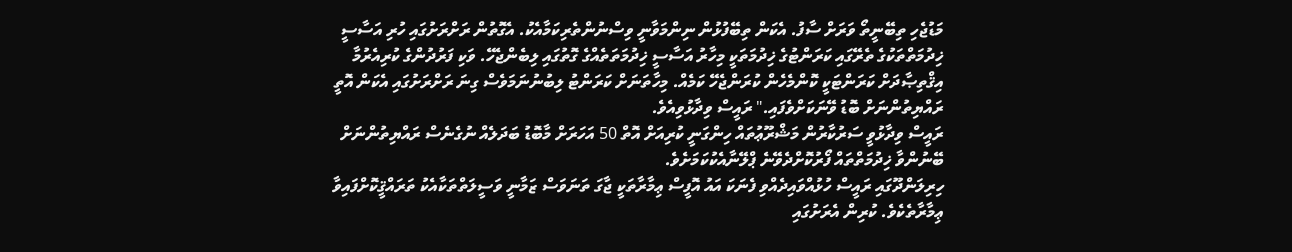މަޑުޖެހި ތިބޭނީތޯ ވަރަށް ސާފު. އެކަން ތިބޭފުޅުން ނިންމަވާނީ ވިސްނުންތެރިކަމާއެކު. އެގޮތުން ރަށްރަށުގައި ހުރި އަސާސީ ޚިދުމަތްތަކުގެ ތެރޭގައި ކަރަންޓުގެ ޚިދުމަތަކީ މިހާރު އަސާސީ ޚިދުމަތަތެއްގެ ގޮތުގައި ލިބެންޖެހޭ. ވަކި ފަރުދުންގެ ކުރިއެރުމާ އިޤްތިޞާދަށް ކަރަންޓަކީ ކޮންމެހެން ކުރަންޖެހޭ ކަމެއް. މިހާތަނަށް ކަރަންޓު ލިބުނުނަމަވެސް ގިނަ ރަށްރަށުގައި އެކަން އޮތީ ރައްޔިތުންނަށް ބޮޑު ވޭނަކަށްވެފައި." ރައީސް ވިދާޅުވިއެވެ.
ރައީސް ވިދާޅުވީ ސަރުކާރުން މަޝްރޫޢުތައް ހިންގަނީ ކުރިއަށް އޮތް 50 އަހަރަށް މާބޮޑު ބަދަލެއް ނުގެނެސް ރައްޔިތުންނަށް ބޭނުންވާ ޚިދުމަތްތައް ފޯރުކޮށްދެވޭނެ ޕްލޭނާއެކުކަމަށެވެ.
ހިރިލަންދޫގައި ރައީސް ހުޅުއްވައިދެއްވި ފެނަކަ އައު އޮފީސް ޢިމާރާތަކީ ޖާގަ ތަނަވަސް ޒަމާނީ ވަސީލަތްތަކާއެކު ތަރައްޤީކޮށްފައިވާ ޢިމާރާތެކެވެ. ކުރިން އެރަށުގައި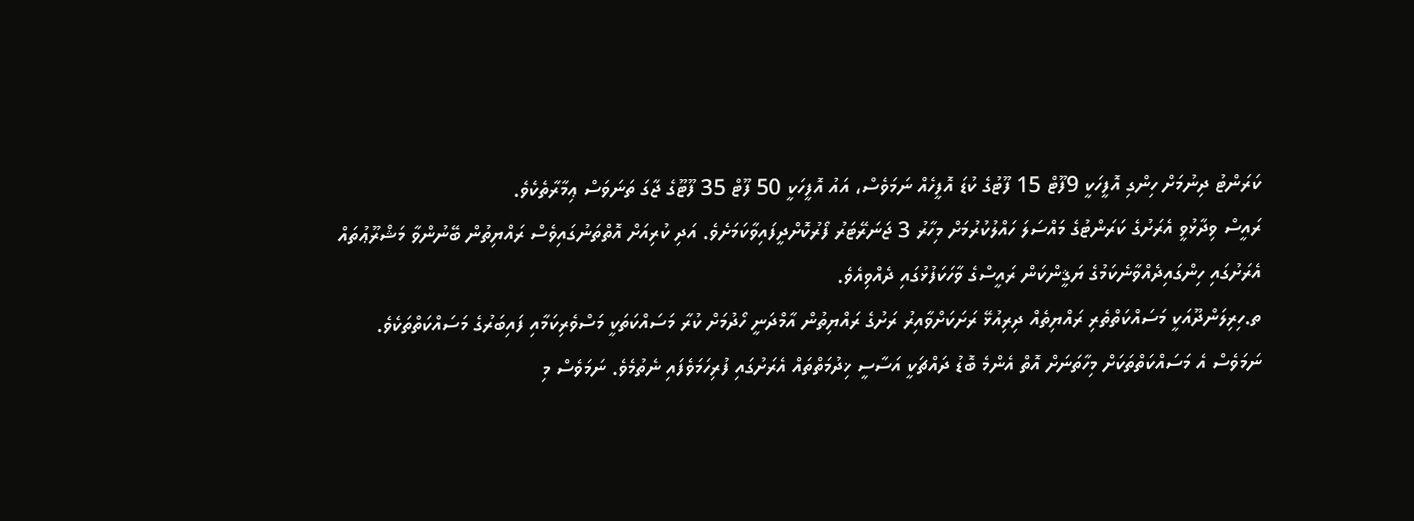ކަރަންޓު ދިނުމަށް ހިންގި އޮފީހަކީ 9ފޫޓް 15 ފޫޓުގެ ކުޑަ އޮފީހެއް ނަމަވެސް، އައު އޮފީހަކީ 50 ފޫޓް 35 ފޫޓޫގެ ޖާގަ ތަނަވަސް ޢިމާރާތެކެވެ.
ރައީސް ވިދާޅުވީ އެރަށުގެ ކަރަންޓުގެ މައްސަލަ ހައްލުކުރުމަށް މިހާރު 3 ޖަނަރޭޓަރު ފޯރުކޮށްދީފައިވާކަމަށެވެ. އަދި ކުރިއަށް އޮތްތަނުގައިވެސް ރައްޔިތުން ބޭނުންވާ މަޝްރޫޢުތައް އެރަށުގައި ހިންގައިދެއްވާނެކަމުގެ ޔަޤީންކަން ރައީސްގެ ވާހަކަފުޅުގައި ދެއްވިއެވެ.
ތ.ހިރިލަންދޫއަކީ މަސައްކަތްތެރި ރައްޔިތެއް ދިރިއުޅޭ ރަށަކަށްވާއިރު ރަށުގެ ރައްޔިތުން އާމްދަނީ ހޯދުމަށް ކުރާ މަސައްކަތަކީ މަސްވެރިކަމާއި ފައިބަރުގެ މަސައްކަތްތަކެވެ. ނަމަވެސް އެ މަސައްކަތްތަކަށް މިހާތަނަށް އޮތް އެންމެ ބޮޑު ދައްޗަކީ އަސާސީ ޚިދުމަތްތައް އެރަށުގައި ފުރިހަމަވެފައި ނެތުމެވެ. ނަމަވެސް މި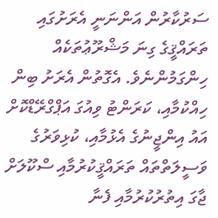ސަރުކާރުން އަންނަނީ އެރަށުގައި ތަރައްޤީގެ ގިނަ މަޝްރޫޢުތަކެއް ހިންގަމުންނެވެ. އެގޮތުން އެރަށު ބިން ހިއްކުމާއި، ކަރަންޓު ވިއުގަ އަޕްގްރޭޑްކޮށް އައު އިންޖީނުގެ އެޅުމާއި، ކުޅިވަރުގެ ވަސީލަތްތައް ތަރައްޤީކުރުމާއި ސްކޫލަށް ޖާގަ އިތުރުކުރުމާއި ފެނާ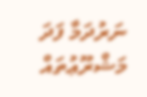ނަރުދަމާ ފަދަ މަޝްރޫޢުތައް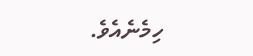ހިމެނެއެވެ.